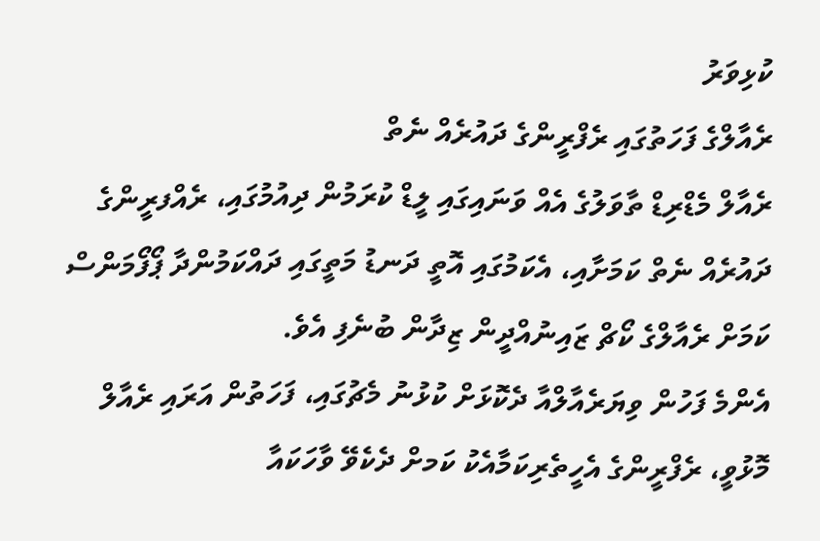ކުޅިވަރު
ރެއާލްގެ ފަހަތުގައި ރެފްރީންގެ ދައުރެއް ނެތް
ރެއާލް މެޑްރިޑް ތާވަލުގެ އެއް ވަނައިގައި ލީޑް ކުރަމުން ދިއުމުގައި، ރެއްފރީންގެ ދައުރެއް ނެތް ކަމަށާއި، އެކަމުގައި އޮތީ ދަނޑު މަތީގައި ދައްކަމުންދާ ޕޯފޯމަންސް ކަމަށް ރެއާލްގެ ކޯޗް ޒައިނުއްދީން ޒިދާން ބުނެފި އެވެ.
އެންމެ ފަހުން ވިޔަރެއާލްއާ ދެކޮޅަށް ކުޅުނު މެޗުގައި، ފަހަތުން އަރައި ރެއާލް މޮޅުވީ، ރެފްރީންގެ އެހީތެރިކަމާއެކު ކަމށް ދެކެވޭ ވާހަކައާ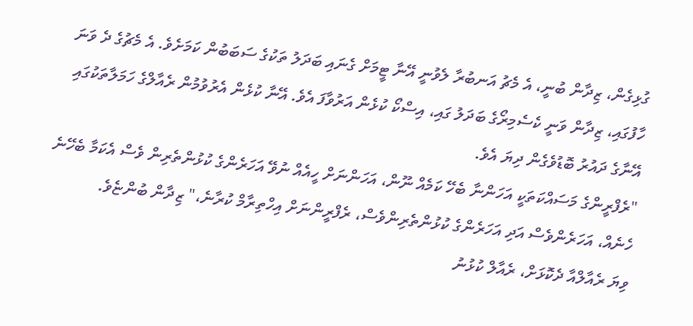ގުޅިގެން، ޒިދާން ބުނީ، އެ މެޗު އަނބުރާ ލެވުނީ އޭނާ ޓީމަށް ގެނައި ބަދަލު ތަކުގެ ސަބަބުން ކަމަށެވެ. އެ މެޗުގެ ދެ ވަނަ ހާފުގައި، ޒިދާން ވަނީ ކެސެމިރޯގެ ބަދަލު ގައި، އިސްކޯ ކުޅެން އަރުވާފަ އެވެ. އޭނާ ކުޅެން އެރުވުމުން ރެއާލްގެ ހަމަލާތަކުގައި އޭނާގެ ދައުރު ބޮޑުވެގެން ދިޔަ އެވެ.
"ރެފްރީންގެ މަސައްކަތަކީ އަހަންނާ ބެހޭ ކަމެއް ނޫން، އަހަންނަށް ހީއެއް ނުވޭ އަހަރެންގެ ކުޅުންތެރިން ވެސް އެކަމާ ބެހޭނެ ހެނެއް، އަހަރެންވެސް އަދި އަހަރެންގެ ކުޅުންތެރިންވެސް، ރެފްރީންނަށް އިހްތިރާމް ކުރާނެ،" ޒިދާން ބުންޏެވެ.
ވިޔަ ރެއާލްއާ ދެކޮޅަށް، ރެއާލް ކުޅުނު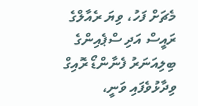މެޗަށް ފަހު، ވިޔަ ރެއާލްގެ ރައީސް އަދި ސްޕެއިންގެ ބިލިއަނަރު ފެނާންޑޯ ރޮއިގް ވިދާޅުވެފައި ވަނީ،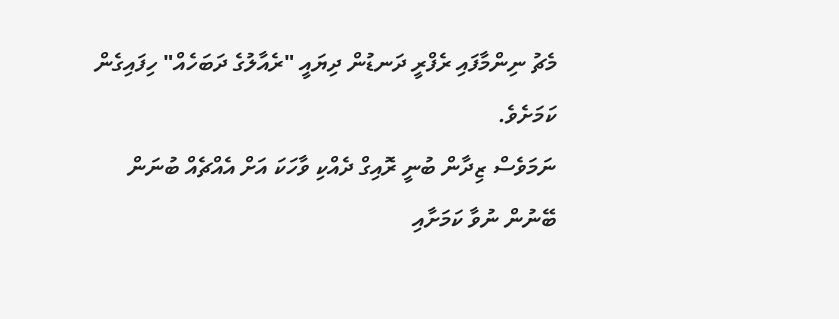މެޗު ނިންމާފައި ރެފްރީ ދަނޑުން ދިޔައީ "ރެއާލުގެ ދަބަހެއް" ހިފައިގެން ކަމަށެވެ.
ނަމަވެސް ޒިދާން ބުނީ ރޮއިގް ދެއްކި ވާހަކަ އަށް އެއްޗެއް ބުނަން ބޭނުން ނުވާ ކަމަށާއި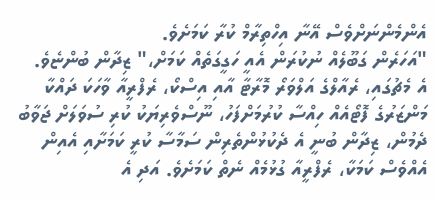އެންމެންނަށްވެސް އޭނާ އިހްތިރާމް ކުރާ ކަމަށެވެ.
"އަހަރެން ގަބޫލެއް ނުކުރަން އެއީ ހަގީގަތެއް ކަމަށް،" ޒިދާން ބުންޏެވެ.
އެ މެޗުގައި، ރެއާލްގެ އަލްވަރޯ މޮރާޓާ އާއި އިސްކޯ، ރެފްރީއާ ވާހަކަ ދައްކާ މަންޒަރުގެ ފޮޓޯއެއް ހިއްސާ ކުރުމަށްފަހު، ނޫސްވެރިޔަކު ކުރި ސުވަލަށް ޖަވާބު ދެމުން، ޒިދާން ބުނީ އެ ދެކުޅުންތެރިން ސަމާސާ ކުރީ ކަމަށާއި އެއިން އެއްވެސް ކަމަކާ، ރެފްރީއާ ގުޅުމެއް ނެތް ކަމަށެވެ. އަދި އެ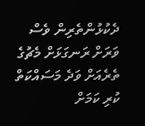ދެކުޅުންތެރިން ވެސް ވަރަށް ރަނގަޅަށް މެޗުގެ ތެރެއަށް ވަދެ މަސައްކަތް ކުރި ކަމަށް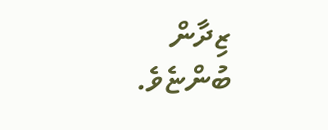ޒިދާން ބުންޏެވެ.